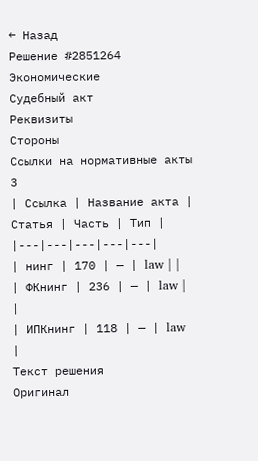← Назад
Решение #2851264 Экономические
Судебный акт
Реквизиты
Стороны
Ссылки на нормативные акты
3
| Ссылка | Название акта | Статья | Часть | Тип |
|---|---|---|---|---|
| нинг | 170 | — | law | |
| ФКнинг | 236 | — | law | |
| ИПКнинг | 118 | — | law |
Текст решения
Оригинал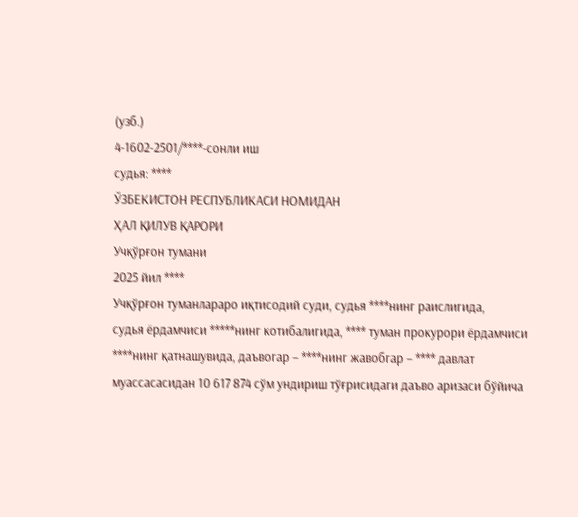(узб.)
4-1602-2501/****-сонли иш
судья: ****
ЎЗБЕКИСТОН РЕСПУБЛИКАСИ НОМИДАН
ҲАЛ ҚИЛУВ ҚАРОРИ
Учқўрғон тумани
2025 йил ****
Учқўрғон туманлараро иқтисодий суди, судья ****нинг раислигида,
судья ёрдамчиси *****нинг котибалигида, **** туман прокурори ёрдамчиси
****нинг қатнашувида, даъвогар – ****нинг жавобгар – **** давлат
муассасасидан 10 617 874 сўм ундириш тўғрисидаги даъво аризаси бўйича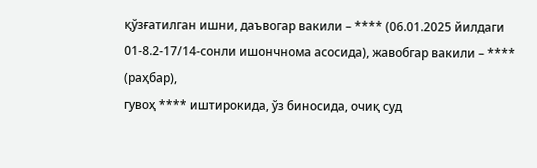қўзғатилган ишни, даъвогар вакили – **** (06.01.2025 йилдаги
01-8.2-17/14-сонли ишончнома асосида), жавобгар вакили – **** (раҳбар),
гувоҳ **** иштирокида, ўз биносида, очиқ суд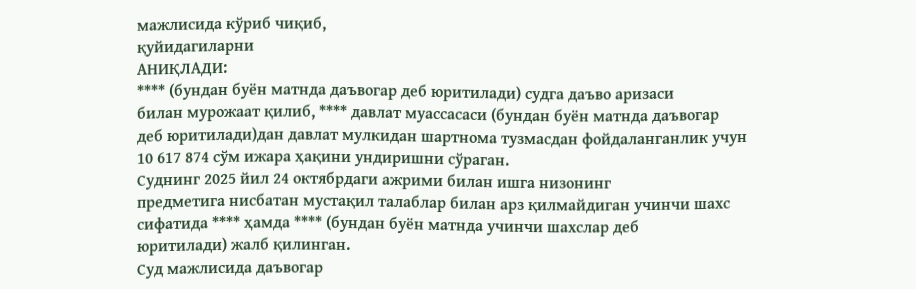мажлисида кўриб чиқиб,
қуйидагиларни
АНИҚЛАДИ:
**** (бундан буён матнда даъвогар деб юритилади) судга даъво аризаси
билан мурожаат қилиб, **** давлат муассасаси (бундан буён матнда даъвогар
деб юритилади)дан давлат мулкидан шартнома тузмасдан фойдаланганлик учун
10 617 874 сўм ижара ҳақини ундиришни сўраган.
Суднинг 2025 йил 24 октябрдаги ажрими билан ишга низонинг
предметига нисбатан мустақил талаблар билан арз қилмайдиган учинчи шахс
сифатида **** ҳамда **** (бундан буён матнда учинчи шахслар деб
юритилади) жалб қилинган.
Суд мажлисида даъвогар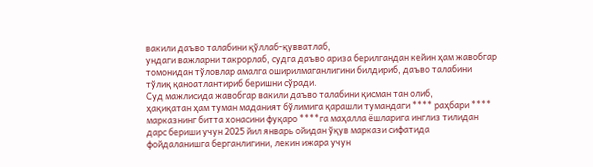вакили даъво талабини қўллаб-қувватлаб,
ундаги важларни такрорлаб, судга даъво ариза берилгандан кейин ҳам жавобгар
томонидан тўловлар амалга оширилмаганлигини билдириб, даъво талабини
тўлиқ қаноатлантириб беришни сўради.
Суд мажлисида жавобгар вакили даъво талабини қисман тан олиб,
ҳақиқатан ҳам туман маданият бўлимига қарашли тумандаги **** раҳбари ****
марказнинг битта хонасини фуқаро ****га маҳалла ёшларига инглиз тилидан
дарс бериши учун 2025 йил январь ойидан ўқув маркази сифатида
фойдаланишга берганлигини, лекин ижара учун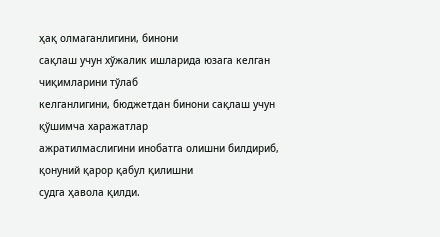ҳақ олмаганлигини, бинони
сақлаш учун хўжалик ишларида юзага келган чиқимларини тўлаб
келганлигини, бюджетдан бинони сақлаш учун қўшимча харажатлар
ажратилмаслигини инобатга олишни билдириб, қонуний қарор қабул қилишни
судга ҳавола қилди.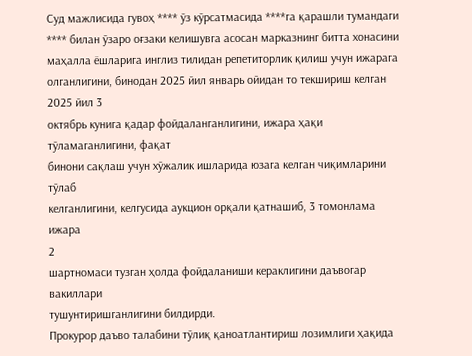Суд мажлисида гувоҳ **** ўз кўрсатмасида ****га қарашли тумандаги
**** билан ўзаро оғзаки келишувга асосан марказнинг битта хонасини
маҳалла ёшларига инглиз тилидан репетиторлик қилиш учун ижарага
олганлигини, бинодан 2025 йил январь ойидан то текшириш келган 2025 йил 3
октябрь кунига қадар фойдаланганлигини, ижара ҳақи тўламаганлигини, фақат
бинони сақлаш учун хўжалик ишларида юзага келган чиқимларини тўлаб
келганлигини, келгусида аукцион орқали қатнашиб, 3 томонлама ижара
2
шартномаси тузган ҳолда фойдаланиши кераклигини даъвогар вакиллари
тушунтиришганлигини билдирди.
Прокурор даъво талабини тўлиқ қаноатлантириш лозимлиги ҳақида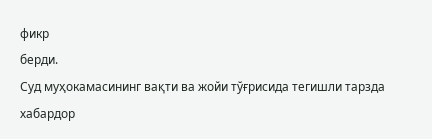фикр
берди.
Суд муҳокамасининг вақти ва жойи тўғрисида тегишли тарзда хабардор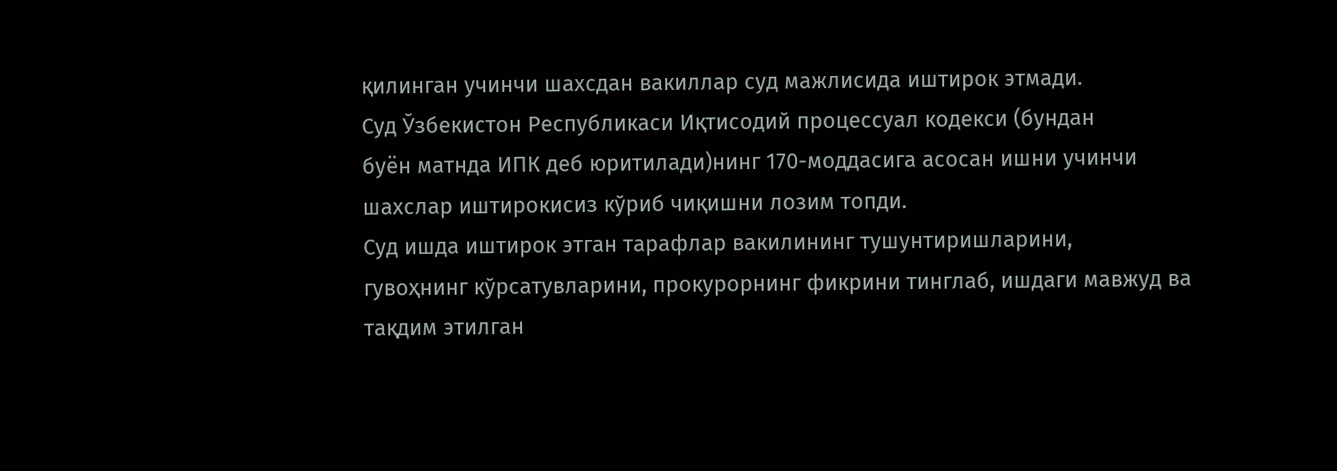қилинган учинчи шахсдан вакиллар суд мажлисида иштирок этмади.
Суд Ўзбекистон Республикаси Иқтисодий процессуал кодекси (бундан
буён матнда ИПК деб юритилади)нинг 170-моддасига асосан ишни учинчи
шахслар иштирокисиз кўриб чиқишни лозим топди.
Суд ишда иштирок этган тарафлар вакилининг тушунтиришларини,
гувоҳнинг кўрсатувларини, прокурорнинг фикрини тинглаб, ишдаги мавжуд ва
тақдим этилган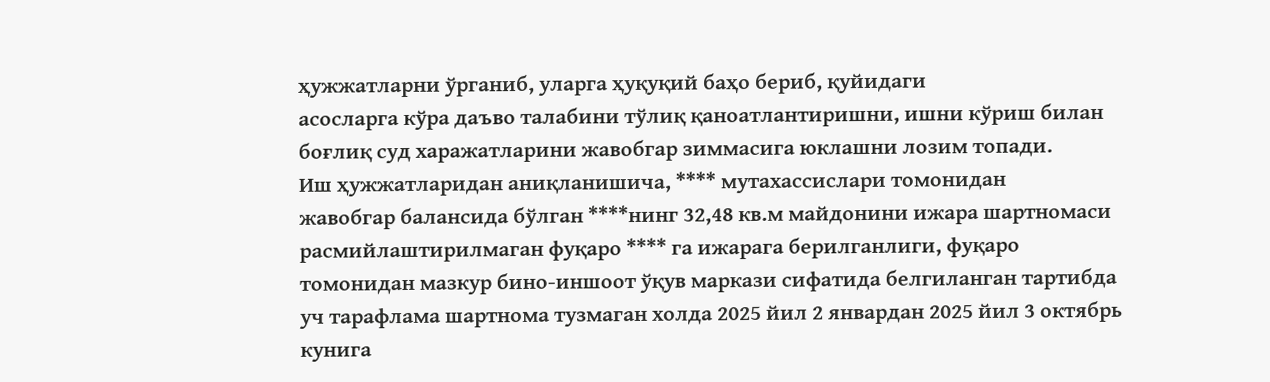ҳужжатларни ўрганиб, уларга ҳуқуқий баҳо бериб, қуйидаги
асосларга кўра даъво талабини тўлиқ қаноатлантиришни, ишни кўриш билан
боғлиқ суд харажатларини жавобгар зиммасига юклашни лозим топади.
Иш ҳужжатларидан аниқланишича, **** мутахассислари томонидан
жавобгар балансида бўлган ****нинг 32,48 кв.м майдонини ижара шартномаси
расмийлаштирилмаган фуқаро **** га ижарага берилганлиги, фуқаро
томонидан мазкур бино-иншоот ўқув маркази сифатида белгиланган тартибда
уч тарафлама шартнома тузмаган холда 2025 йил 2 январдан 2025 йил 3 октябрь
кунига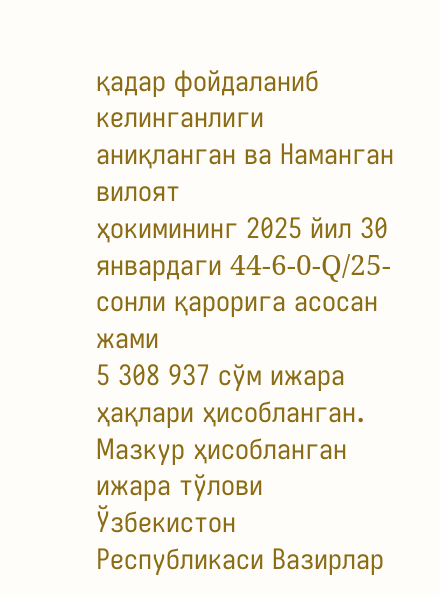қадар фойдаланиб келинганлиги аниқланган ва Наманган вилоят
ҳокимининг 2025 йил 30 январдаги 44-6-0-Q/25-сонли қарорига асосан жами
5 308 937 сўм ижара ҳақлари ҳисобланган.
Мазкур ҳисобланган ижара тўлови Ўзбекистон Республикаси Вазирлар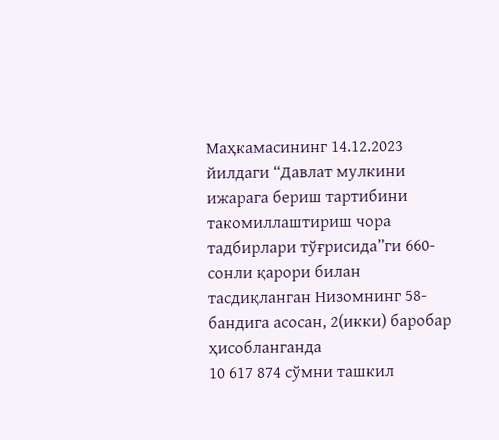Маҳкамасининг 14.12.2023 йилдаги “Давлат мулкини ижарага бериш тартибини
такомиллаштириш чора тадбирлари тўғрисида”ги 660-сонли қарори билан
тасдиқланган Низомнинг 58-бандига асосан, 2(икки) баробар ҳисобланганда
10 617 874 сўмни ташкил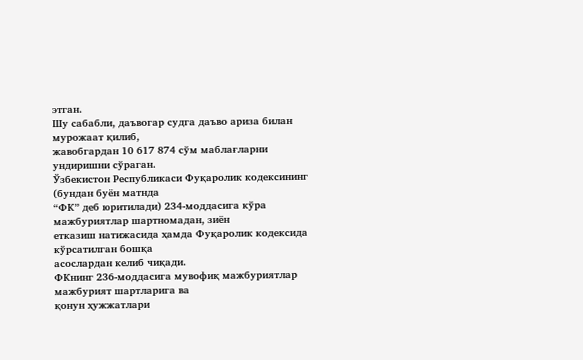этган.
Шу сабабли, даъвогар судга даъво ариза билан мурожаат қилиб,
жавобгардан 10 617 874 сўм маблағларни ундиришни сўраган.
Ўзбекистон Республикаси Фуқаролик кодексининг (бундан буён матнда
“ФК” деб юритилади) 234-моддасига кўра мажбуриятлар шартномадан, зиён
етказиш натижасида ҳамда Фуқаролик кодексида кўрсатилган бошқа
асослардан келиб чиқади.
ФКнинг 236-моддасига мувофиқ мажбуриятлар мажбурият шартларига ва
қонун ҳужжатлари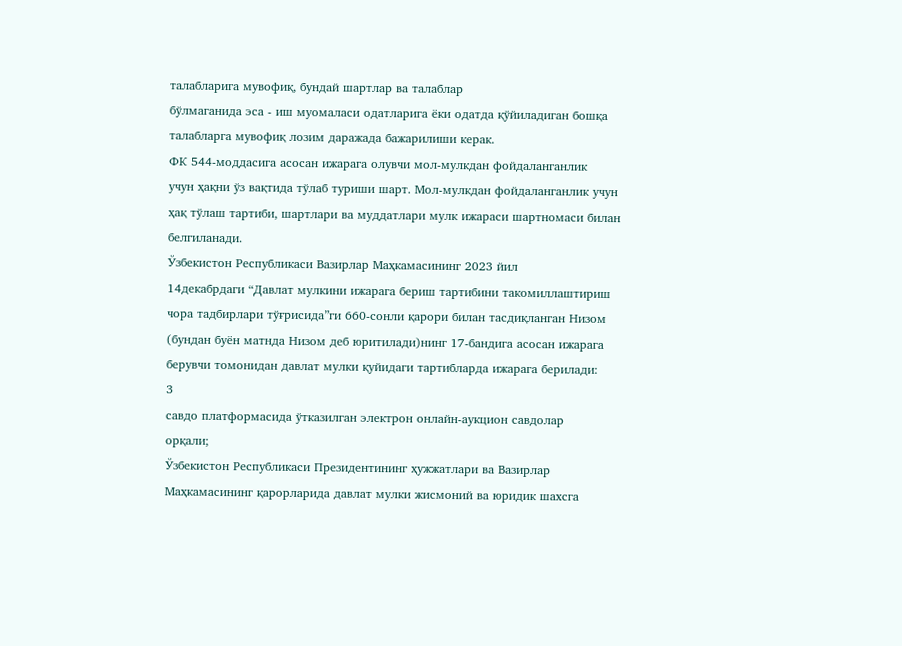талабларига мувофиқ, бундай шартлар ва талаблар
бўлмаганида эса - иш муомаласи одатларига ёки одатда қўйиладиган бошқа
талабларга мувофиқ лозим даражада бажарилиши керак.
ФК 544-моддасига асосан ижарага олувчи мол-мулкдан фойдаланганлик
учун ҳақни ўз вақтида тўлаб туриши шарт. Мол-мулкдан фойдаланганлик учун
ҳақ тўлаш тартиби, шартлари ва муддатлари мулк ижараси шартномаси билан
белгиланади.
Ўзбекистон Республикаси Вазирлар Маҳкамасининг 2023 йил
14декабрдаги “Давлат мулкини ижарага бериш тартибини такомиллаштириш
чора тадбирлари тўғрисида”ги 660-сонли қарори билан тасдиқланган Низом
(бундан буён матнда Низом деб юритилади)нинг 17-бандига асосан ижарага
берувчи томонидан давлат мулки қуйидаги тартибларда ижарага берилади:
3
савдо платформасида ўтказилган электрон онлайн-аукцион савдолар
орқали;
Ўзбекистон Республикаси Президентининг ҳужжатлари ва Вазирлар
Маҳкамасининг қарорларида давлат мулки жисмоний ва юридик шахсга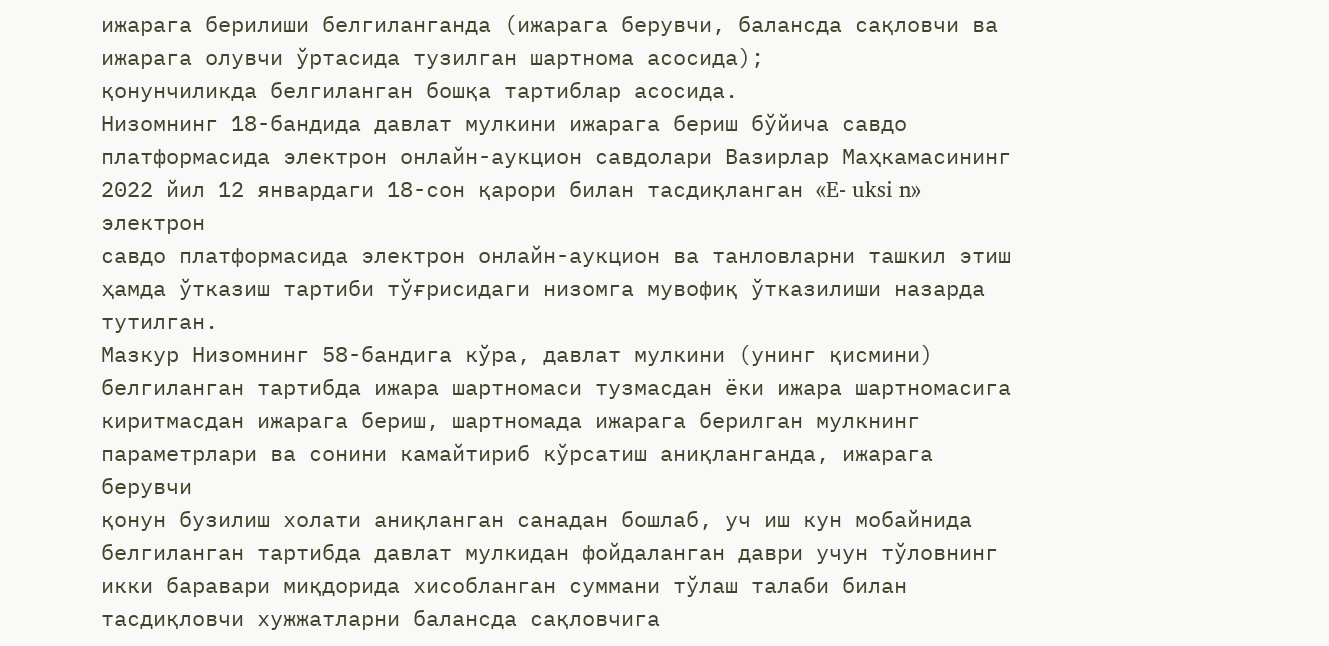ижарага берилиши белгиланганда (ижарага берувчи, балансда сақловчи ва
ижарага олувчи ўртасида тузилган шартнома асосида);
қонунчиликда белгиланган бошқа тартиблар асосида.
Низомнинг 18-бандида давлат мулкини ижарага бериш бўйича савдо
платформасида электрон онлайн-аукцион савдолари Вазирлар Маҳкамасининг
2022 йил 12 январдаги 18-сон қарори билан тасдиқланган «E- uksi n» электрон
савдо платформасида электрон онлайн-аукцион ва танловларни ташкил этиш
ҳамда ўтказиш тартиби тўғрисидаги низомга мувофиқ ўтказилиши назарда
тутилган.
Мазкур Низомнинг 58-бандига кўра, давлат мулкини (унинг қисмини)
белгиланган тартибда ижара шартномаси тузмасдан ёки ижара шартномасига
киритмасдан ижарага бериш, шартномада ижарага берилган мулкнинг
параметрлари ва сонини камайтириб кўрсатиш аниқланганда, ижарага берувчи
қонун бузилиш холати аниқланган санадан бошлаб, уч иш кун мобайнида
белгиланган тартибда давлат мулкидан фойдаланган даври учун тўловнинг
икки баравари миқдорида хисобланган суммани тўлаш талаби билан
тасдиқловчи хужжатларни балансда сақловчига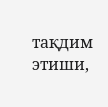тақдим этиши,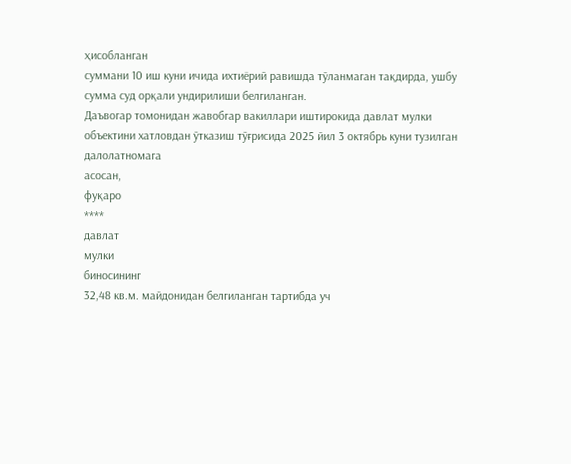ҳисобланган
суммани 10 иш куни ичида ихтиёрий равишда тўланмаган тақдирда, ушбу
сумма суд орқали ундирилиши белгиланган.
Даъвогар томонидан жавобгар вакиллари иштирокида давлат мулки
объектини хатловдан ўтказиш тўғрисида 2025 йил 3 октябрь куни тузилган
далолатномага
асосан,
фуқаро
****
давлат
мулки
биносининг
32,48 кв.м. майдонидан белгиланган тартибда уч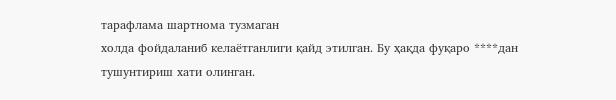тарафлама шартнома тузмаган
холда фойдаланиб келаётганлиги қайд этилган. Бу ҳақда фуқаро ****дан
тушунтириш хати олинган.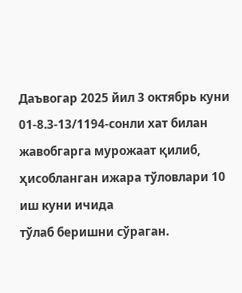Даъвогар 2025 йил 3 октябрь куни 01-8.3-13/1194-сонли хат билан
жавобгарга мурожаат қилиб, ҳисобланган ижара тўловлари 10 иш куни ичида
тўлаб беришни сўраган.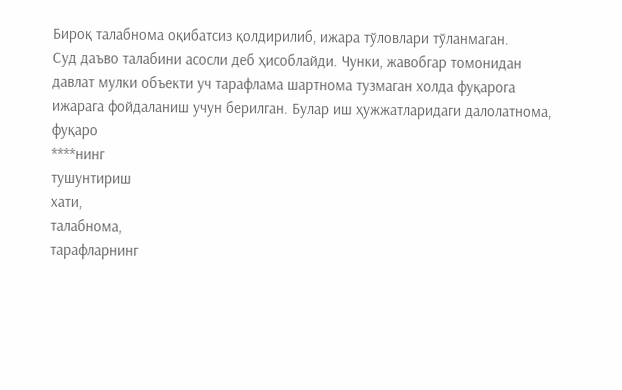Бироқ талабнома оқибатсиз қолдирилиб, ижара тўловлари тўланмаган.
Суд даъво талабини асосли деб ҳисоблайди. Чунки, жавобгар томонидан
давлат мулки объекти уч тарафлама шартнома тузмаган холда фуқарога
ижарага фойдаланиш учун берилган. Булар иш ҳужжатларидаги далолатнома,
фуқаро
****нинг
тушунтириш
хати,
талабнома,
тарафларнинг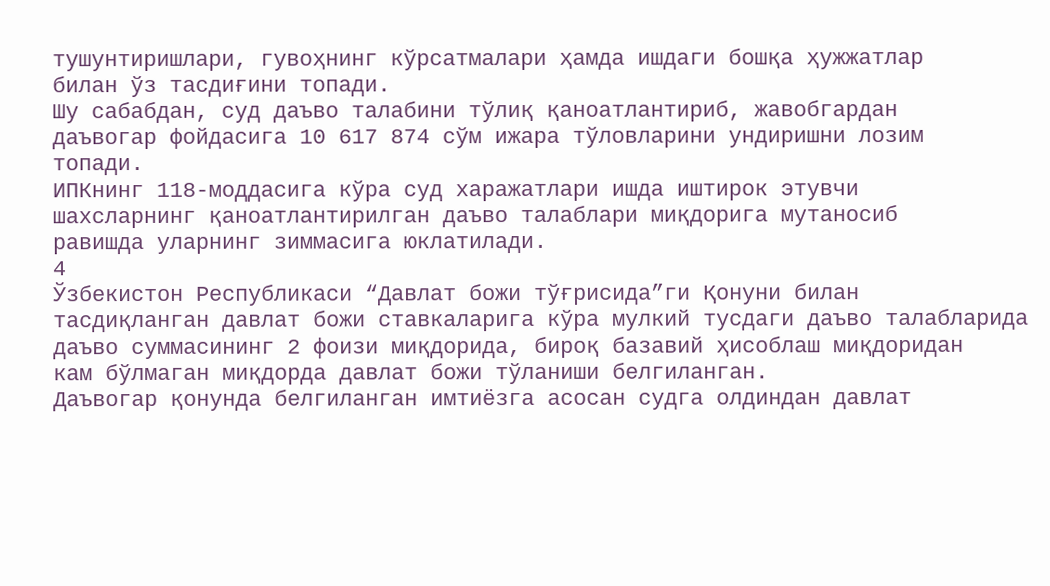тушунтиришлари, гувоҳнинг кўрсатмалари ҳамда ишдаги бошқа ҳужжатлар
билан ўз тасдиғини топади.
Шу сабабдан, суд даъво талабини тўлиқ қаноатлантириб, жавобгардан
даъвогар фойдасига 10 617 874 сўм ижара тўловларини ундиришни лозим
топади.
ИПКнинг 118-моддасига кўра суд харажатлари ишда иштирок этувчи
шахсларнинг қаноатлантирилган даъво талаблари миқдорига мутаносиб
равишда уларнинг зиммасига юклатилади.
4
Ўзбекистон Республикаси “Давлат божи тўғрисида”ги Қонуни билан
тасдиқланган давлат божи ставкаларига кўра мулкий тусдаги даъво талабларида
даъво суммасининг 2 фоизи миқдорида, бироқ базавий ҳисоблаш миқдоридан
кам бўлмаган миқдорда давлат божи тўланиши белгиланган.
Даъвогар қонунда белгиланган имтиёзга асосан судга олдиндан давлат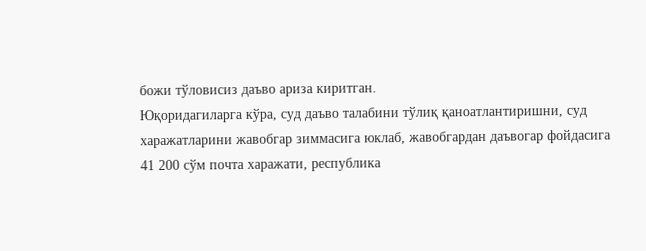божи тўловисиз даъво ариза киритган.
Юқоридагиларга кўра, суд даъво талабини тўлиқ қаноатлантиришни, суд
харажатларини жавобгар зиммасига юклаб, жавобгардан даъвогар фойдасига
41 200 сўм почта харажати, республика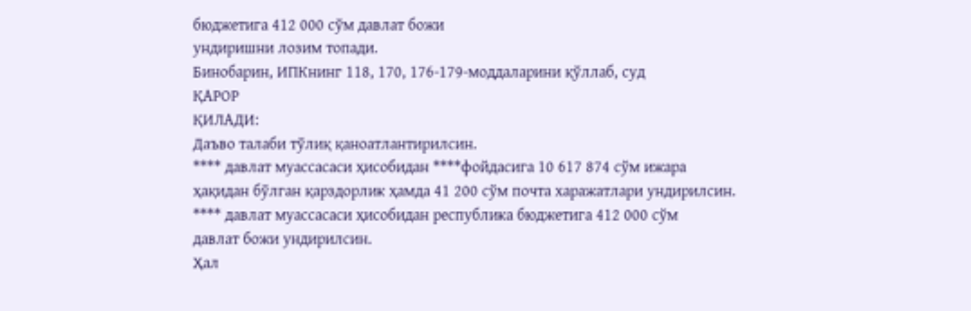бюджетига 412 000 сўм давлат божи
ундиришни лозим топади.
Бинобарин, ИПКнинг 118, 170, 176-179-моддаларини қўллаб, суд
ҚАРОР
ҚИЛАДИ:
Даъво талаби тўлиқ қаноатлантирилсин.
**** давлат муассасаси ҳисобидан ****фойдасига 10 617 874 сўм ижара
ҳақидан бўлган қарздорлик ҳамда 41 200 сўм почта харажатлари ундирилсин.
**** давлат муассасаси ҳисобидан республика бюджетига 412 000 сўм
давлат божи ундирилсин.
Ҳал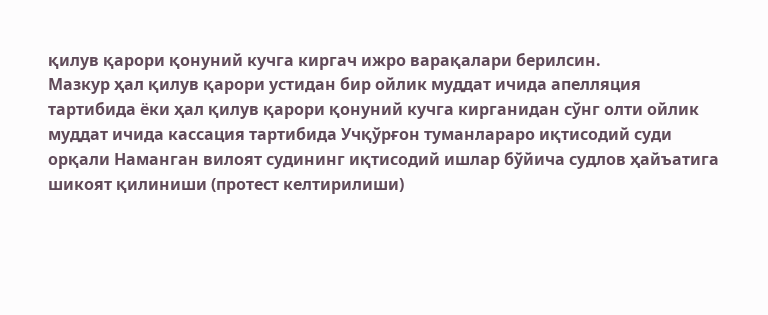қилув қарори қонуний кучга киргач ижро варақалари берилсин.
Мазкур ҳал қилув қарори устидан бир ойлик муддат ичида апелляция
тартибида ёки ҳал қилув қарори қонуний кучга кирганидан сўнг олти ойлик
муддат ичида кассация тартибида Учқўрғон туманлараро иқтисодий суди
орқали Наманган вилоят судининг иқтисодий ишлар бўйича судлов ҳайъатига
шикоят қилиниши (протест келтирилиши)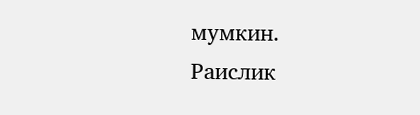мумкин.
Раислик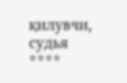қилувчи, судья
****